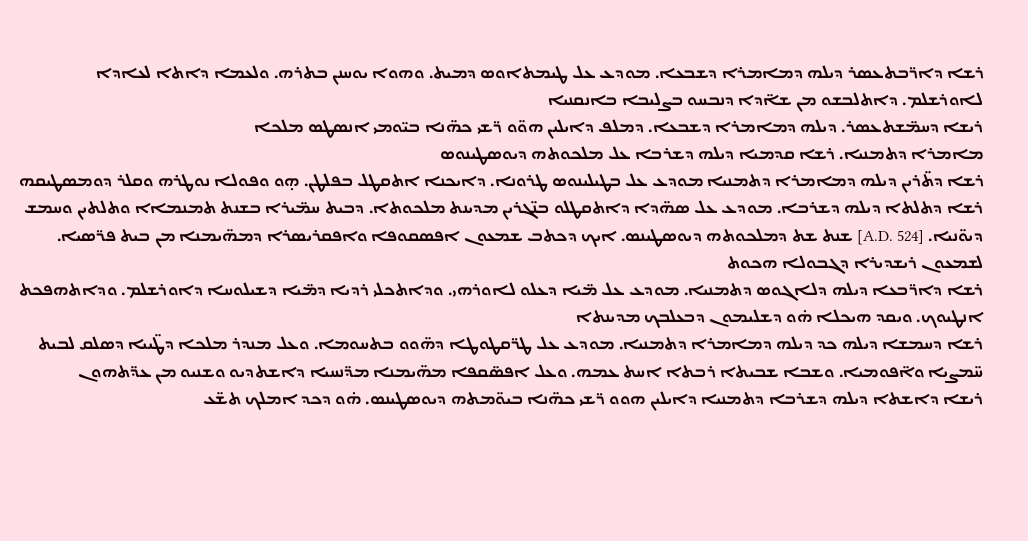ܪܫܐ ܕܐܪ̈ܒܬܥܣܪ ܕܝܠܗ ܕܡܐܡܪܐ ܕܫܒܥܐ. ܡܘܕܥ ܥܠ ܛܝܡܬܐܘܣ ܕܡܝܬ. ܘܗܘܐ ܝܘܚܢܢ ܒܬܪܗ. ܘܠܥܡܐ ܕܐܬܐ ܠܥܐܕܐ ܠܐܘܪܫܠܡ. ܕܐܬܠܒܫܘ ܡܢ ܫܐ̈ܕܐ ܕܢܒܚܘ ܒܨܠܝܒܐ ܒܐܢܩܢܝܐ
ܪܝܫܐ ܕܚܡ̈ܫܬܥܣܪ. ܕܝܠܗ ܕܡܐܡܪܐ ܕܫܒܥܐ. ܕܡܠܦ ܕܐܝܠܝܢ ܗܘ̈ܘ ܪ̈ܫܝ ܟܗ̈ܢܐ ܒܝ̈ܘܡܝ ܐܢܣܛܣ ܡܠܟܐ
ܡܐܡܪܐ ܕܬܡܢܝܐ. ܪܫܐ ܩܕܡܝܐ ܕܝܠܗ ܕܫܪܒܐ ܥܠ ܡܠܟܘܬܗ ܕܝܘܣܛܝܢܘܣ
ܪܫܐ ܕܬ̈ܪܝܢ ܕܝܠܗ ܕܡܐܡܪܐ ܕܬܡܢܝܐ ܡܘܕܥ ܥܠ ܒܛܝܠܝܢܘܣ ܛܪܘܢܐ. ܕܐܝܟܢܐ ܐܬܩܛܠ ܒܦܠܛܢ. ܗ̣ܘ ܘܦܘܠܐ ܢܘܛܪܗ ܘܩܠܪ ܕܘܡܣܛܝܩܗ
ܪܫܐ ܕܬܠܬܐ ܕܝܠܗ ܕܫܪܒܐ. ܡܘܕܥ ܥܠ ܣܗ̈ܕܐ ܕܐܬܩܛܠܘ ܒܢ̈ܓܪܝܢ ܡܕܝܢܬ ܡܠܟܘܬܐ. ܕܒܝܬ ܚܡ̈ܝܪܐ ܒܫܢܬ ܬܡܢܡܐܐ ܘܬܠܬܝܢ ܘܚܡܫ ܕܝܘ̈ܢܝܐ. [A.D. 524] ܫܢܬ ܫܬ ܕܡܠܟܘܬܗ ܕܝܘܣܛܝܢܣ. ܐܝܟ ܕܟܬܒ ܫܡܥܘܢ ܐܦܣܩܘܦܐ ܘܐܦܩܪܝܣܪܐ ܕܡܗ̈ܝܡܢܐ ܡܢ ܒܝܬ ܦܪ̈ܣܝܐ. ܠܫܡܥܘܢ ܪܝܫܕܝܪܐ ܕܓܒܘܠܐ ܗܟܘܬ
ܪܫܐ ܕܐܪ̈ܒܥܐ ܕܝܠܗ ܕܠܐܓܘܣ ܕܬܡܢܝܐ. ܡܘܕܥ ܥܠ ܡ̈ܝܐ ܕܥܠܘ ܠܐܘܪܗܝ. ܘܕܐܬܟܠܝ ܪܕܝܐ ܕܡ̈ܝܐ ܕܫܝܠܘܚܐ ܕܐܘܪܫܠܡ. ܘܕܐܬܗܦܟܬ ܐܢܛܝܘܟ. ܘܝܩܕ ܗܝܟܠܐ ܗ̇ܘ ܕܫܠܝܡܘܢ ܕܒܥܠܒܟ ܡܕܝܢܬܐ
ܪܫܐ ܕܚܡܫܐ ܕܝܠܗ ܟܕ ܕܝܠܗ ܕܡܐܡܪܐ ܕܬܡܢܝܐ. ܡܘܕܥ ܥܠ ܛܪ̈ܩܛܘܛܐ ܕܗ̈ܘܘ ܒܬܚܘܡܐ. ܘܥܠ ܡܢܕܪ ܡܠܟܐ ܕܛ̈ܝܝܐ ܕܣܠܩ ܠܒܝܬ ܚ̈ܡܨܝܐ ܘܐ̈ܦܘܡܝܐ. ܘܫܒܐ ܫܒܝܬܐ ܪܒܬܐ ܐܚܬ ܥܡܗ. ܘܥܠ ܐܦܣ̈ܩܦܐ ܡܗ̈ܝܡܢܐ ܡܕ̈ܢܚܝܐ ܕܐܫܬܕܝܘ ܘܫܢܝܘ ܡܢ ܥܕ̈ܬܗܘܢ
ܪܝܫܐ ܕܐܫܬܐ ܕܝܠܗ ܕܫܪܒܐ ܕܬܡܢܝܐ ܕܐܝܠܝܢ ܗܘܘ ܪ̈ܫܝ ܟܗ̈ܢܐ ܒܝܘ̈ܡܬܗ ܕܝܘܣܛܝܢܣ. ܗ̇ܘ ܕܟܕ ܐܡܠܟ ܬܫ̈ܥ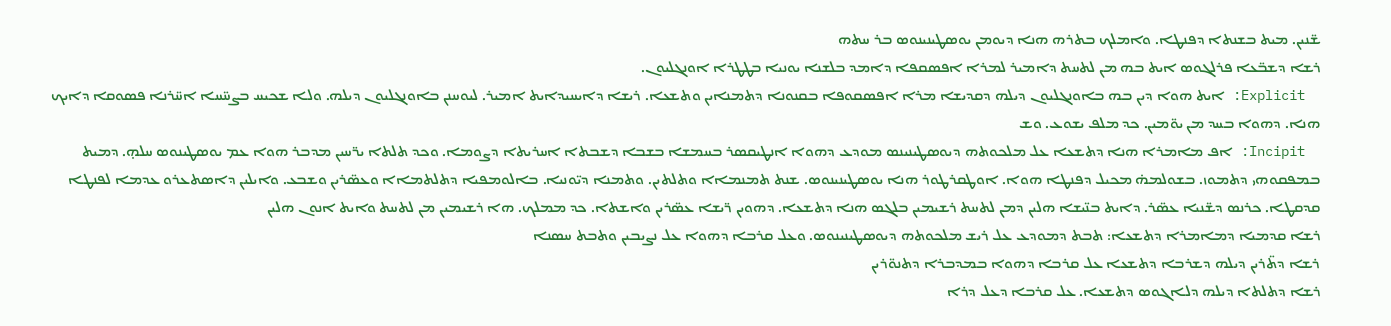ܫ̈ܢܝܢ. ܡܝܬ ܒܫܢܬܐ ܕܦܢܛܐ. ܘܐܡܠܟ ܒܬܪܗ ܗܢܐ ܕܝܘܡܢ ܝܘܣܛܝܢܝܢܘܣ ܒܪ ܚܬܗ
ܪܫܐ ܕܫܒ̈ܥܐ ܦܪܠܓܘܣ ܐܝܬ ܒܗ ܡܢ ܠܬܚܬ ܕܐܡܝܪ ܠܡܪܐ ܐܦܣܩܦܐ ܕܐܡܕ ܒܠܫܢܐ ܝܘܢܝܐ ܒܛܛܪܐ ܐܘܢܓܠܝܘܢ.
  Explicit: ܐܝܬ ܗܘܐ ܕܝܢ ܒܗ ܒܐܘܢܓܠܝܘܢ ܕܝܠܗ ܕܩܕܝܫܐ ܡܪܐ ܐܦܣܩܘܦܐ ܒܩܢܘܢܐ ܕܬܡܢܐܝܢ ܘܬܫܥܐ. ܪܝܫܐ ܕܐܝܚܝܕܐܝܬ ܐܡܝܪ. ܠܝܘܚܢܢ ܒܐܘܢܓܠܝܘܢ ܕܝܠܗ. ܘܠܐ ܫܟܝܚ ܒܨܚ̈ܚܐ ܐܚ̈ܪܢܐ ܦܣܘܩܐ ܕܐܝܟ ܗܢܐ. ܕܗܘܐ ܒܚܕ ܡܢ ܝܘ̈ܡܝܢ. ܟܕ ܡܠܦ ܝܫܘܥ. ܘܫ
  Incipit: ܐܦ ܡܐܡܪܐ ܗܢܐ ܕܬܫܥܐ ܥܠ ܡܠܟܘܬܗ ܕܝܘܣܛܝܢܝܢܣ ܡܘܕܥ ܕܗܘܐ ܐܢܛܝܩܣܪ ܒܚܡܫܐ ܒܫܒܐ ܕܫܒܬܐ ܐܚܪܝܬܐ ܕܨܘܡܐ. ܘܟܕ ܬܠܬܐ ܝܪ̈ܚܝܢ ܡܕܒܪ ܗܘܐ ܥܡ ܝܘܣܛܝܢܘܣ ܚܠܗ̣. ܕܡܝܬ ܒܡܦܩܘܗܝ ܕܬܡܘܙ. ܒܫܘܠܡܗ̇ ܡܟܝܠ ܕܦܢܛܐ ܗܘܐ. ܐܘܛܩܪܛܘܪ ܗܢܐ ܝܘܣܛܝܢܝܢܘܣ. ܫܢܬ ܬܡܢܡܐܐ ܘܬܠܬܝܢ. ܘܬܡܢܐ ܕܝ̈ܘܢܝܐ. ܒܐܠܘܡܦܝܐ ܕܬܠܬܡܐܐ ܘܥܣ̈ܪܝܢ ܘܫܒܥ. ܘܐܝܠܝܢ ܕܐܣܬܥܪܘ ܥܕܡܐ ܠܦܢܛܐ ܩܕܩܛܐ. ܟܪܢܣ ܕܫ̈ܢܝܐ ܥܣ̈ܪ. ܕܐܝܬ ܒܢ̈ܝܫܐ ܗܠܝܢ ܕܡܢ ܠܬܚܬ ܪܫܝܡܝܢ ܒܠܓܣ ܗܢܐ ܕܬܫܥܐ. ܕܗܘܝܢ ܪ̈ܝܫܐ ܥܣ̈ܪܝܢ ܘܐܫܬܐ. ܟܕ ܡܡܠܟ. ܗܐ ܪܫܝܡܝܢ ܡܢ ܠܬܚܬ ܘܐܝܬ ܐܢܘܢ ܗܠܝܢ
ܪܫܐ ܩܕܡܝܐ ܕܡܐܡܪܐ ܕܬܫܥܐ: ܬܒܬ ܕܡܘܕܥ ܥܠ ܪܝܫ ܡܠܟܘܬܗ ܕܝܘܣܛܝܢܝܢܘܣ. ܘܥܠ ܩܪܒܐ ܕܗܘܐ ܥܠ ܢܨܝܒܝܢ ܘܬܒܬ ܚܣܢܐ
ܪܫܐ ܕܬ̈ܪܝܢ ܕܝܠܗ ܕܫܪܒܐ ܕܬܫܥܐ ܥܠ ܩܪܒܐ ܕܗܘܐ ܒܡܕܒܪܐ ܕܬܢܘ̈ܪܝܢ
ܪܫܐ ܕܬܠܬܐ ܕܝܠܗ ܕܠܐܓܘܣ ܕܬܫܥܐ. ܥܠ ܩܪܒܐ ܕܥܠ ܕܪܐ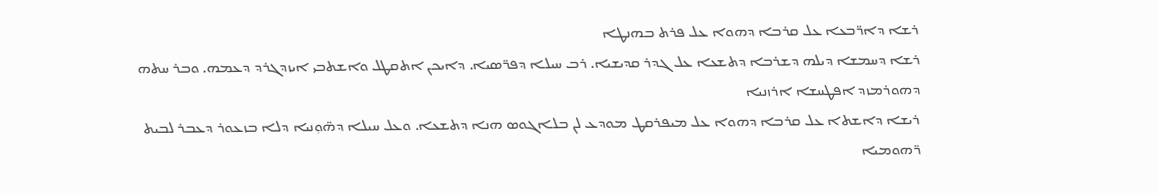ܪܫܐ ܕܐܪ̈ܒܥܐ ܥܠ ܩܪܒܐ ܕܗܘܐ ܥܠ ܦܪܬ ܒܗܢܛܐ
ܪܫܐ ܕܚܡܫܐ ܕܝܠܗ ܕܫܪܒܐ ܕܬܫܥܐ ܥܠ ܓܕܪ ܩܕܝܫܝܐ. ܪܒ ܚܝܠܐ ܕܦܪ̈ܣܝܐ. ܕܐܝܟܢ ܐܬܩܛܠ ܘܐܫܬܒܝ ܐܝܙܕܓܪܕ ܕܥܡܗ. ܘܒܪ ܚܬܗ ܕܗܘܪܡܙܕ ܐܦܛܚܫܐ ܐܪܙܢܝܐ
ܪܝܫܐ ܕܐܫܬܐ ܥܠ ܩܪܒܐ ܕܗܘܐ ܥܠ ܡܝܦܪܩܛ ܡܘܕܥ ܠܢ ܒܠܐܓܘܣ ܗܢܐ ܕܬܫܥܐ. ܘܥܠ ܚܝܠܐ ܕܗ̈ܘܼܢܝܐ ܕܠܐ ܒܙܥܘܪ ܕܥܒܪ ܠܒܝܬ ܪ̈ܗܘܡܝܐ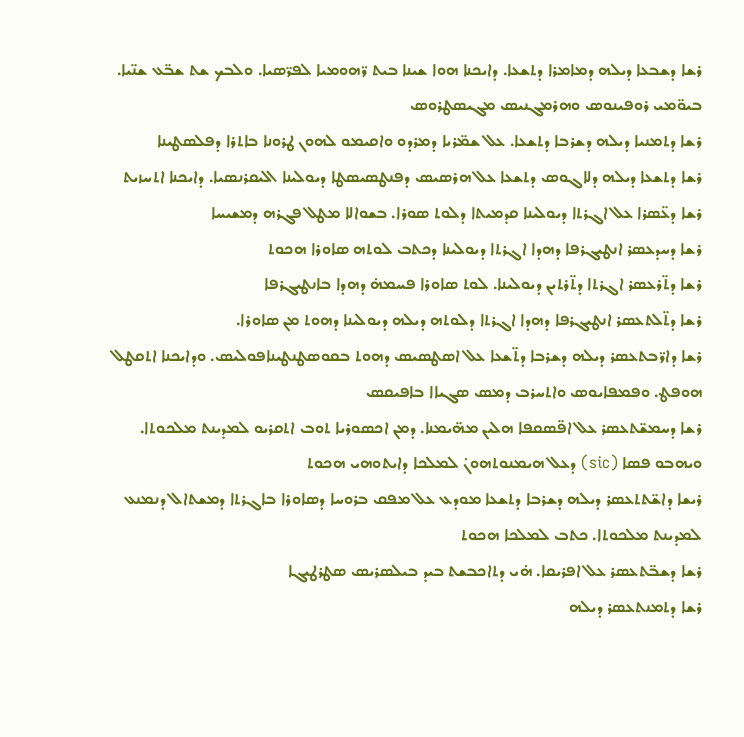ܪܫܐ ܕܫܒܥܐ ܕܝܠܗ ܕܡܐܡܪܐ ܕܬܫܥܐ. ܕܐܝܟܢܐ ܗܘܐ ܫܝܢܐ ܒܝܬ ܪ̈ܗܘܡܝܐ ܠܦܪ̈ܣܝܐ. ܘܠܒܟ ܫܬ ܫܒ̈ܥ ܫܢ̈ܝܐ. ܒܝܘ̈ܡܝ ܪܘܦܝܢܘܣ ܘܗܪܡܓܢܝܣ ܡܓܝܣܛܪܘܣ
ܪܫܐ ܕܬܡܢܝܐ ܕܝܠܗ ܕܫܪܒܐ ܕܬܫܥܐ. ܥܠ ܫܡ̈ܪܝܐ ܕܡܪܕܘ ܘܐܩܝܡܘ ܠܗܘܢ ܛܪܘܢܐ ܒܐܬܪܐ ܕܦܠܣܛܝܢܐ
ܪܫܐ ܕܬܫܥܐ ܕܝܠܗ ܕܠܐܓܘܣ ܕܬܫܥܐ ܥܠ ܗܪܣܝܣ ܕܦܢܛܣܝܣܛܐ ܕܝܘܠܝܢܐ ܐܠܝܩܪܢܣܝܐ. ܕܐܝܟܢܐ ܐܬܚܙܝܬ
ܪܫܐ ܕܥ̈ܣܪܐ ܥܠ ܐܓܪܬܐ ܕܝܘܠܝܢܐ ܩܕܡܝܬܐ ܕܠܘܬ ܣܘܪܐ. ܒܫܘܐܠܐ ܡܛܠ ܦܓܪܗ ܕܡܫܝܚܐ
ܪܫܐ ܕܚܕܥܣܪ ܐܢܛܝܓܪܦܐ ܕܗܕܐ ܐܓܪܬܐ ܕܝܘܠܝܢܐ ܕܟܬܒ ܠܘܬܗ ܣܐܘܪܐ ܗܟܘܬ
ܪܫܐ ܕܬ̈ܪܥܣܪ ܐܓܪܬܐ ܕܬ̈ܪܬܝܢ ܕܝܘܠܝܢܐ. ܠܘܬ ܣܐܘܪܐ ܦܚܡܗ̇ ܕܗܕܐ ܒܐܢܛܝܓܪܦܐ
ܪܫܐ ܕܬ̈ܠܬܥܣܪ ܐܢܛܝܓܪܦܐ ܕܗܕܐ ܐܓܪܬܐ ܕܠܘܬܗ ܕܝܠܗ ܕܝܘܠܝܢܐ ܕܗܘܬ ܡܢ ܣܐܘܪܐ.
ܪܫܐ ܕܐܪ̈ܒܬܥܣܪ ܕܝܠܗ ܕܫܪܒܐ ܕܬ̈ܫܥܐ ܥܠ ܐܣܛܣܝܣ ܕܗܘܬ ܒܩܘܣܛܢܛܝܢܐܦܘܠܝܣ. ܘܕܐܝܟܢܐ ܐܬܩܛܠ ܗܘܦܛ. ܘܦܡܦܐܝܘܣ ܘܐܬܚܪܒ ܕܡܣ ܣܓܝܐܐ ܒܐܦܝܩܣ
ܪܫܐ ܕܚܡܫ̈ܬܥܣܪ ܥܠ ܐܦ̈ܣܩܦܐ ܗܠܝܢ ܡܗ̈ܝܡܢܐ. ܕܡܢ ܐܟܣܘܪܝܐ ܬܘܒ ܐܬܩܪܝܘ ܠܡܕܝܢܬ ܡܠܟܘܬܐ. ܘܝܗܒܘ ܦܣܐ (sic) ܕܥܠ ܗܝܡܢܘܬܗܘܢ̇ ܠܡܠܟܐ ܕܐܝܬܘܗܝ ܗܟܘܬ
ܪܝܫܐ ܕܐܫ̈ܬܬܥܣܪ ܕܝܠܗ ܕܫܪܒܐ ܕܬܫܥܐ ܡܘܕܥ ܥܠ ܡܦܩ ܒܪܘܚܐ ܕܣܐܘܪܐ ܒܐܓܪܬܐ ܕܡܫܬܐܠ ܕܢܡܢܥ ܠܡܕܝܢܬ ܡܠܟܘܬܐ. ܟܬܒ ܠܡܠܟܐ ܗܟܘܬ
ܪܫܐ ܕܫܒ̈ܬܥܣܪ ܥܠ ܐܦܪܝܩܐ. ܗ̇ܝ ܕܬܐܟܒܫܬ ܒܝܕ ܒܝܠܣܪܝܣ ܣܛܪܛܝܓܐ
ܪܫܐ ܕܬܡܢܬܥܣܪ ܕܝܠܗ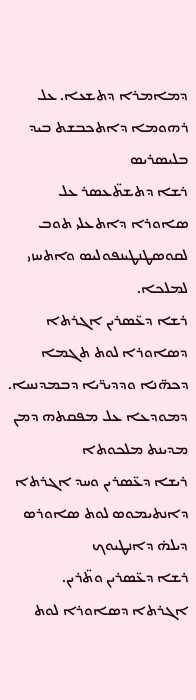ܕܡܐܡܪܐ ܕܬܫܥܐ. ܥܠ ܪܗܘܡܐ ܕܐܬܟܒܫܬ ܒܝܕ ܒܠܝܣܪܝܣ
ܪܫܐ ܕܬܫܬ̈ܥܣܪ ܥܠ ܣܐܘܪܐ ܕܐܬܥܠܝ ܬܘܒ ܠܩܘܣܛܢܛܝܢܦܘܠܝܣ ܘܐܬܚܙܝ ܠܡܠܟܐ.
ܪܫܐ ܕܥ̈ܣܪܝܢ ܐܓܪܬܐ ܕܣܐܘܪܐ ܠܘܬ ܬܓܡܐ ܕܟܗ̈ܢܐ ܘܕܕܝܪ̈ܝܐ ܕܒܡܕܢܚܐ. ܕܡܘܕܥܐ ܥܠ ܡܦܩܬܗ ܕܡܢ ܡܕܝܢܬ ܡܠܟܘܬܐ
ܪܝܫܐ ܕܥ̈ܣܪܝܢ ܘܚܕ ܐܓܪܬܐ ܕܐܢܬܝܡܘܣ ܠܘܬ ܣܐܘܪܣ ܕܝܠܗ̇ ܕܐܢܛܝܘܟ
ܪܫܐ ܕܥ̈ܣܪܝܢ ܘܬ̈ܪܝܢ. ܐܓܪܬܐ ܕܣܐܘܪܐ ܠܘܬ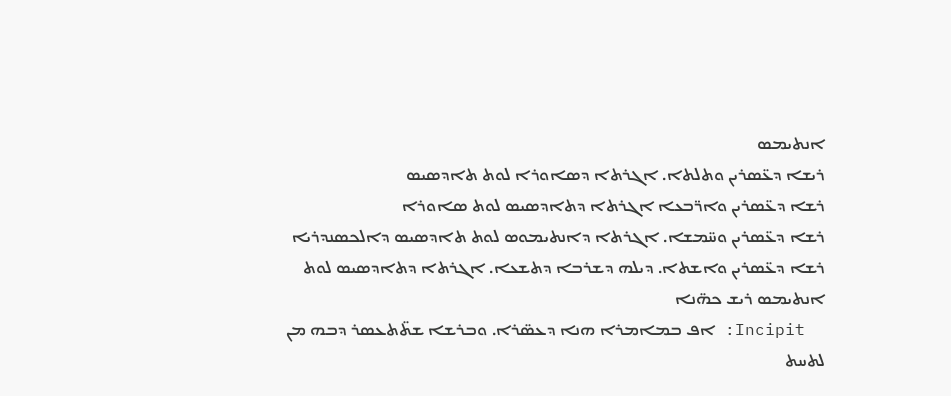ܐܢܬܝܡܣ
ܪܝܫܐ ܕܥ̈ܣܪܝܢ ܘܬܠܬܐ. ܐܓܪܬܐ ܕܣܐܘܪܐ ܠܘܬ ܬܐܕܣܝܣ
ܪܫܐ ܕܥ̈ܣܪܝܢ ܘܐܪ̈ܒܥܐ ܐܓܪܬܐ ܕܬܐܕܣܝܣ ܠܘܬ ܣܐܘܪܐ
ܪܫܐ ܕܥ̈ܣܪܝܢ ܘܚ̈ܡܫܐ. ܐܓܪܬܐ ܕܐܢܬܝܡܘܣ ܠܘܬ ܬܐܕܣܝܣ ܕܐܠܟܣܢܕܪܝܐ
ܪܫܐ ܕܥ̈ܣܪܝܢ ܘܐܫܬܐ. ܕܝܠܗ ܕܫܪܒܐ ܕܬܫܥܐ. ܐܓܪܬܐ ܕܬܐܕܣܝܣ ܠܘܬ ܐܢܬܝܡܣ ܪܝܫ ܟܗ̈ܢܐ
  Incipit: ܐܦ ܒܡܐܡܪܐ ܗܢܐ ܕܥܣ̈ܪܐ. ܘܒܪܫܐ ܫܬ̈ܬܥܣܪ ܕܒܗ ܡܢ ܠܬܚܬ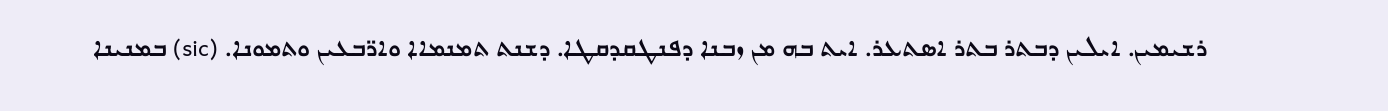ܪܫܝܡܝܢ. ܐܝܠܝܢ ܕܒܬܪ ܒܬܪ ܐܣܬܥܪ. ܐܝܬ ܒܗ ܡܢ ܙܒܢܐ ܕܦܢܛܩܕܩܛܐ. ܕܫܢܬ ܬܡܢܡܐܐ ܘܐܪ̈ܒܥܝܢ ܘܬܡܘܢܐ. (sic) ܒܡܢܝܢܐ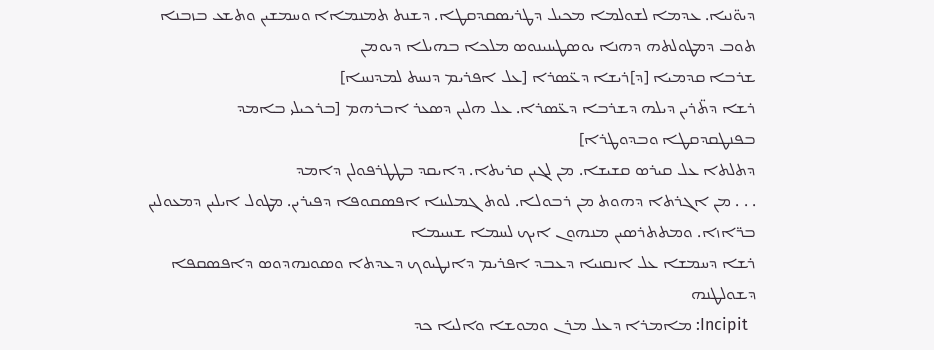ܕܝܘ̈ܢܝܐ. ܥܕܡܐ ܠܫܘܠܡܐ ܡܟܝܠ ܕܛܪܝܣܩܕܩܛܐ. ܕܫܢܬ ܬܡܢܡܐܐ ܘܚܡܫܝܢ ܘܬܫܥ ܒܙܒܢܐ ܬܘܒ ܕܡܛܘܠܬܗ ܕܗܢܐ ܝܘܣܛܝܢܝܢܘܣ ܡܠܟܐ ܒܗܝܠܐ ܕܝܘܡܢ
ܫܪܒܐ ܩܕܡܝܐ [ܕ]ܪܝܫܐ ܕܥ̈ܣܪܐ [ܥܠ ܐܦܪܝܡ ܕܢܚܬ ܠܡܕܢܚܐ]
ܪܫܐ ܕܬ̈ܪܝܢ ܕܝܠܗ ܕܫܪܒܐ ܕܥ̈ܣܪܐ. ܥܠ ܗܠܝܢ ܕܣܥܪ ܐܒܪܗܡ [ܒܪܟܝܠܝ ܒܐܡܕ ܒܦܢܛܩܕܩܛܐ ܘܒܕܘܛܪܐ]
ܕܬܠܬܐ ܥܠ ܩܝܪܣ ܩܫܝܫܐ. ܡܢ ܠܓܝܢ ܩܪܝܬܐ. ܕܐܝܩܕ ܒܛܛܪܦܘܠܢ ܕܐܡܕ
. . . ܡܢ ܐܓܪܬܐ ܕܗܘܬ ܡܢ ܪܒܘܠܐ. ܠܘܬ ܓܡܠܝܢܐ ܐܦܣܩܘܦܐ ܕܦܝܪܝܢ. ܡܛܘܠ ܐܝܠܝܢ ܕܡܥܘܠܝܢ ܒܪ̈ܐܙܐ. ܘܡܬܬܪܣܝܢ ܡܢܗܘܢ ܐܝܟ ܠܚܡܐ ܫܚܝܡܐ
ܪܫܐ ܕܚܡܫܐ ܥܠ ܐܢܩܢܝܐ ܕܥܒܕ ܐܦܪܝܡ ܕܐܢܛܝܘܟ ܕܥܕܬܐ ܘܣܘܢܗܕܘܣ ܕܐܦܣܩܦܐ ܕܫܘܠܛܢܗ
  Incipit: ܡܐܡܪܐ ܕܥܠ ܡܪܢ ܘܡܘܫܐ ܘܐܠܝܐ ܟܕ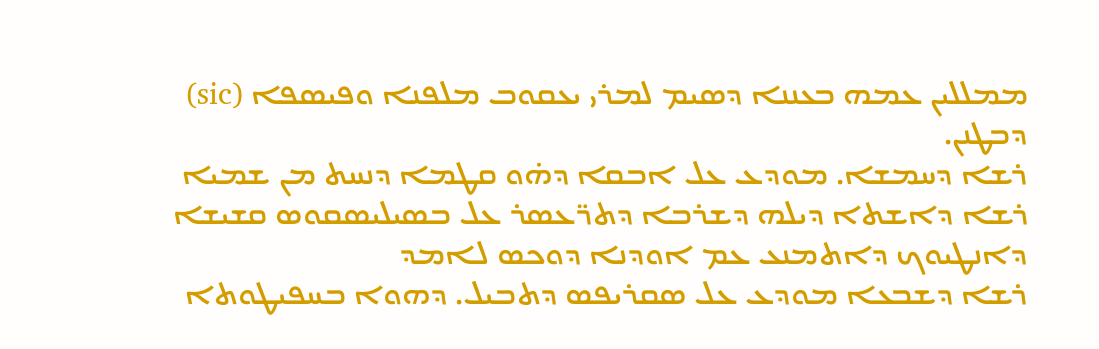ܡܡܠܠܝܢ ܥܡܗ ܒܥܢܢܐ ܕܣܝܡ ܠܡܪܝ ܝܥܩܘܒ ܡܠܦܢܐ ܘܦܝܣܦܐ (sic) ܕܒܛܢܢ.
ܪܫܐ ܕܚܡܫܐ. ܡܘܕܥ ܥܠ ܐܒܩܐ ܕܗ̇ܘ ܩܛܡܐ ܕܢܚܬ ܡܢ ܫܡܝܐ
ܪܫܐ ܕܐܫܬܐ ܕܝܠܗ ܕܫܪܒܐ ܕܬܪ̈ܥܣܪ ܥܠ ܒܣܝܠܝܣܩܘܣ ܩܫܝܫܐ ܕܐܢܛܝܘܟ ܕܐܬܡܢܥ ܥܡ ܐܘܕܢܐ ܕܘܟܣ ܠܐܡܕ
ܪܫܐ ܕܫܒܥܐ ܡܘܕܥ ܥܠ ܣܩܪܝܦܣ ܕܬܒܝܠ. ܕܗܘܐ ܒܚܦܝܛܘܬܐ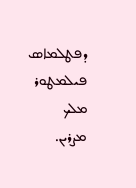ܕܦܛܠܡܐܣ ܦܝܠܡܛܘܪ ܡܠܟ ܡܨܪܝܢ.